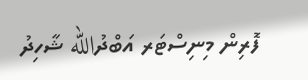ފޮރިން މިނިސްޓަރ އަބްދުالله ޝާހިދު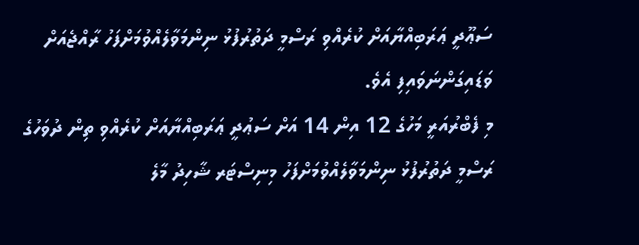ސަޢޫދީ ޢަރަބިއްޔާއަށް ކުރެއްވި ރަސްމީ ދަތުރުފުޅު ނިންމަވާލެއްވުމަށްފަހު ރާއްޖެއަށް ވަޑައިގަންނަވައިފި އެވެ.
މި ފެބްރުއަރީ މަހުގެ 12 އިން 14 އަށް ސަޢުދީ ޢަރަބިއްޔާއަށް ކުރެއްވި ތިން ދުވަހުގެ ރަސްމީ ދަތުރުފުޅު ނިންމަވާލެއްވުމަށްފަހު މިނިސްޓަރ ޝާހިދު މާލެ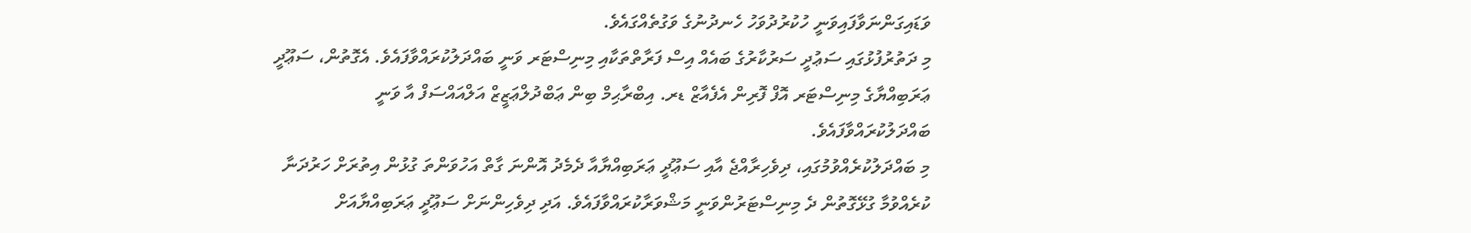ވަޑައިގަންނަވާފައިވަނީ ހުކުރުދުވަހު ހެނދުނުގެ ވަގުތެއްގައެވެ.
މި ދަތުރުފުޅުގައި ސަޢުދީ ސަރުކާރުގެ ބައެއް އިސް ފަރާތްތަކާއި މިނިސްޓަރ ވަނީ ބައްދަލުކުރައްވާފައެވެ. އެގޮތުން، ސަޢޫދީ ޢަރަބިއްޔާގެ މިނިސްޓަރ އޮފް ފޮރިން އެފެއާޒް ޑރ. އިބްރާޙިމް ބިން ޢަބްދުލްޢަޒީޒް އަލްއައްސަފް އާ ވަނީ ބައްދަލުކުރައްވާފައެވެ.
މި ބައްދަލުކުރެއްވުމުގައި، ދިވެހިރާއްޖެ އާއި ސަޢޫދީ ޢަރަބިއްޔާއާ ދެމެދު އޮންނަ ގާތް އަހުވަންތަ ގުޅުން އިތުރަށް ހަރުދަނާ ކުރެއްވުމާ ގުޅޭގޮތުން ދެ މިނިސްޓަރުންވަނީ މަޝްވަރާކުރައްވާފައެވެ. އަދި ދިވެހިންނަށް ސަޢޫދީ ޢަރަބިއްޔާއަށް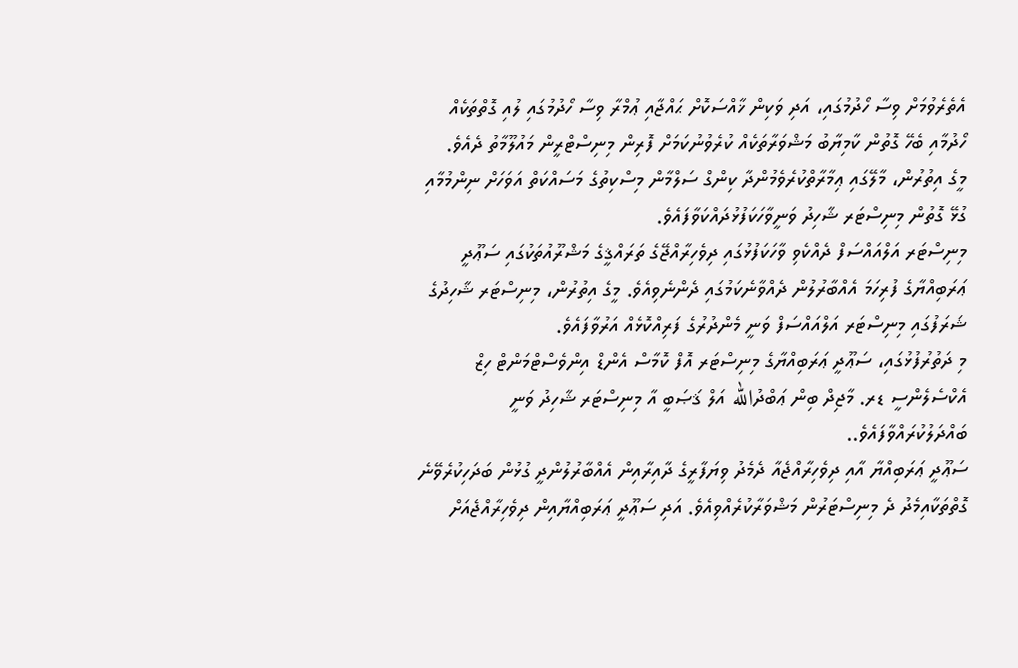އެތެރެވުމަށް ވިސާ ހޯދުމުގައި، އަދި ވަކިން ޚާއްސަކޮށް ޙައްޖާއި ޢުމްރާ ވިސާ ހޯދުމުގައި ލުއި ގޮތްތަކެއް ހޯދުމާއި ބެހޭ ގޮތުން ކާމިޔާބު މަޝްވަރާތަކެއް ކުރެވުނުކަމަށް ފޮރިން މިނިސްޓްރީން މައުލޫމާތު ދެއެވެ.
މީގެ އިތުރުން، މާލޭގައި ޢިމާރާތްކުރެވެމުންދާ ކިންގް ސަލްމާން މިސްކިތުގެ މަސައްކަތް އަވަހަށް ނިންމުމާއި ގުޅޭ ގޮތުން މިނިސްޓަރ ޝާހިދު ވަނީވާހަކަފުޅުދައްކަވާފައެވެ.
މިނިސްޓަރ އަލްއައްސަފް ދެއްކެވި ވާހަކަފުޅުގައި ދިވެހިރާއްޖޭގެ ތަރައްޤީގެ މަޝްރޫއުތަކުގައި ސަޢޫދީ ޢަރަބިއްޔާގެ ފުރިހަމަ އެއްބާރުލުން ދެއްވާނެކަމުގައި ދެންނެވިއެވެ. މީގެ އިތުރުން، މިނިސްޓަރ ޝާހިދުގެ ޝަރަފުގައި މިނިސްޓަރ އަލްއައްސަފް ވަނީ މެންދުރުގެ ފަރިއްކޮޅެއް އަރުވާފައެވެ.
މި ދަތުރުފުޅުގައި، ސަޢޫދީ ޢަރަބިއްޔާގެ މިނިސްޓަރ އޮފް ކޮމާސް އެންޑް އިންވެސްޓްމަންޓް ހިޒް އެކްސެލެންސީ ޑރ. މާޖިދް ބިން ޢަބްދުالله އަލް ޤަޞަބީ އާ މިނިސްޓަރ ޝާހިދު ވަނީ ބައްދަލުކުރައްވާފައެވެ..
ސަޢޫދީ ޢަރަބިއްޔާ އާއި ދިވެހިރާއްޖެއާ ދެމެދު ވިޔަފާރީގެ ދާއިރާއިން އެއްބާރުލުންދީ ގުޅުން ބަދަހިކުރެވޭނެ ގޮތްތަކާއިމެދު ދެ މިނިސްޓަރުން މަޝްވަރާކުރެއްވިއެވެ. އަދި ސަޢޫދީ ޢަރަބިއްޔާއިން ދިވެހިރާއްޖެއަށް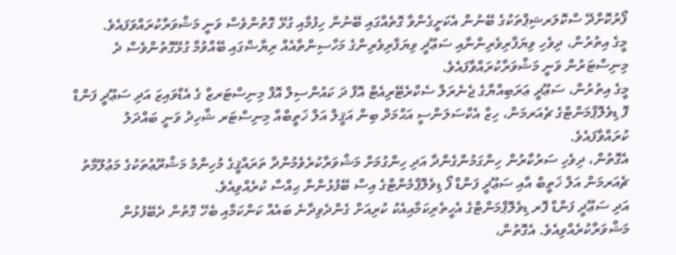ފޯރުކޮށްދޭ ސްކޮލަރޝިޕްތަކުގެ ބޭނުން އެކަށީގެންވާ ގޮތެއްގައި ބޭނުން ހިފުމާއި ގުޅޭ ގޮތުންވެސް ވަނީ މަޝްވަރާކުރައްވަފައެވެ.
މީގެ އިތުރުން، ދިވެހި ވިޔަފާރިވެރިންނާއި ސަޢޫދީ ވިޔަފާރިވެރިންގެ މަހާސިންތާއެއް ރިޔާޟްގައި ބޭއްވުމާ ގުޅޭގޮތުންވެސް ދެ މިނިސްޓަރުން ވަނީ މަޝްވަރާކުރައްވާފައެވެ.
މީގެ އިތުރުން، ސަޢޫދީ ޢަރަބިއްޔާގެ ޖެނެރަލް ސެކްރެޓޭރިއެޓް އޮފް ދަ ކައުންސިލް އޮފް މިނިސްޓަރޒް ގެ އެޑްވައިޒަ އަދި ސަޢޫދީ ފަންޑް ފޮ ޑިވެލޮޕްމަންޓްގެ ޗެއަރމަން، ހިޒް އެކްސަލަންސީ އަޙްމަދް ބިން އަޤީލް އަލް ޚަތީބްއާ މިނިސްޓަރ ޝާހިދު ވަނީ ބައްދަލު ކުރައްވާފައެވެ.
އެގޮތުން، ދިވެހި ސަރުކާރުން ހިންގަމުންގެންދާ އަދި ހިންގުމަށް މަޝްވަރާކުރެވެމުންދާ ތަރައްޤީގެ މުހިންމު މަޝްރޫޢުތަކުގެ މަޢުލޫމާތު ޗެއަރމަން އަލް ޚަތީބް އާއި ސަޢޫދީ ފަންޑް ފޯ ޑިވެލޮޕްމެންޓްގެ އިސް ބޭފުޅުންނާ ޙިއްސާ ކުރެއްވިއެވެ.
އަދި ސަޢޫދީ ފަންޑް ފޮރ ޑިވެލޮޕްމަންޓްގެ އެހީތެރިކަމާއިއެކު ކުރިއަށް ގެންދެވިދާނެ ބައެއް ކަންކަމާއި ބެހޭ ގޮތުން ދެބޭފުޅުން މަޝްވަރާކުރެއްވިއެވެ. އެގޮތުން،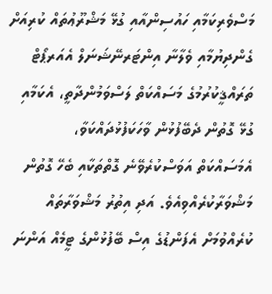މަސްވެރިކަމާއި ހައުސިންއާއި ގުޅޭ މަޝްރޫޢުތައް ކުރިއަށް ގެންދިޔުމާއި ވެލާނާ އިންޓަރނޭޝަނަލް އެއަރޕޯޓް ތަރައްޤީކުރުމުގެ މަސައްކަތް ލަސްވަމުންދާތީ، އެކަމާއި ގުޅޭ ގޮތުން ދެބޭފުޅުން ވާހަކަފުޅުދައްކަވާ،
އެމަސައްކަތް އަވަސްކުރެވޭނެ ގޮތްތަކާއި ބެހޭ ގޮތުން މަޝްވަރާކުރެއްވިއެވެ. އަދި އިތުރު މަޝްވަރާތައް ކުރެއްވުމަށް އެފަންޑުގެ އިސް ބޭފުޅުންގެ ޓީމެއް އަންނަ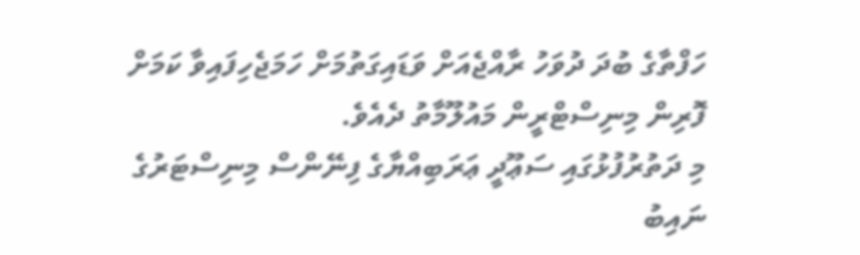ހަފްތާގެ ބުދަ ދުވަހު ރާއްޖެއަށް ވަޑައިގަތުމަށް ހަމަޖެހިފައިވާ ކަމަށް ފޮރިން މިނިސްޓްރީން މައުލޫމާތު ދެއެވެ.
މި ދަތުރުފުޅުގައި ސަޢޫދީ ޢަރަބިއްޔާގެ ފިނޭންސް މިނިސްޓަރުގެ ނައިބު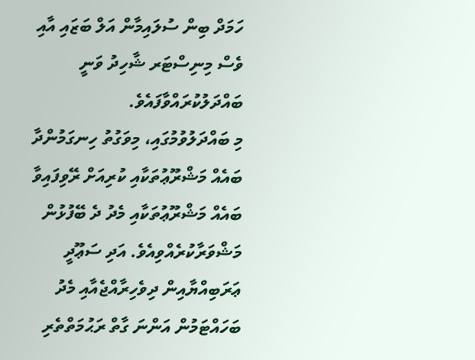ހަމަދް ބިން ސުލައިމާން އަލް ބަޒައި އާއި ވެސް މިނިސްޓަރ ޝާހިދު ވަނީ ބައްދަލުކުރައްވާފައެވެ.
މި ބައްދަލުވުމުގައި، މިވަގުތު ހިނގަމުންދާ ބައެއް މަޝްރޫޢުތަކާއި ކުރިއަށް ރޭވިފައިވާ ބައެއް މަޝްރޫޢުތަކާއި މެދު ދެ ބޭފުޅުން މަޝްވަރާކުރެއްވިއެވެ. އަދި ސަޢޫދީ ޢަރަބިއްޔާއިން ދިވެހިރާއްޖެއާއި މެދު ބަހައްޓަމުން އަންނަ ގާތް ރަޙުމަތްތެރި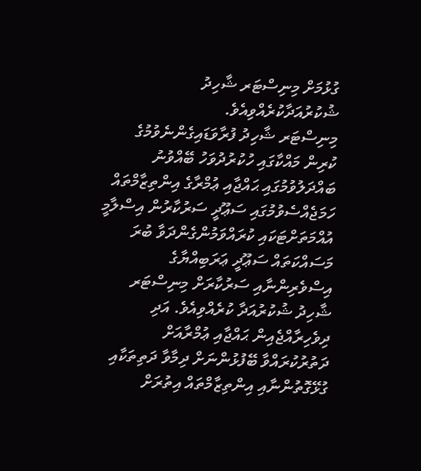ގުޅުމަށް މިނިސްޓަރ ޝާހިދު ޝުކުރުއަދާކުރެއްވިއެވެ.
މިނިސްޓަރ ޝާހިދު ފުރާވަޑައިގެންނެވުމުގެ ކުރިން މައްކާގައި ހުކުރުދުވަހު ބޭއްވުނު ބައްދަލުވުމުގައި ޙައްޖާއި ޢުމްރާގެ އިންތިޒާމްތައް ހަމަޖެއްސެވުމުގައި ސަޢޫދީ ސަރުކާރުން އިސްލާމީ އުއްމަތަށްޓަކައި ކުރައްވަމުންގެންދަވާ ބުރަ މަސައްކަތައް ސަޢޫދީ ޢަރަބިއްޔާގެ އިސްވެރިންނާއި ސަރުކާރަށް މިނިސްޓަރ ޝާހިދު ޝުކުރުއަދާ ކުރެއްވިއެވެ. އަދި ދިވެހިރާއްޖެއިން ޙައްޖާއި ޢުމްރާއަށް ދަތުރުކުރައްވާ ބޭފުޅުންނަށް ދިމާވާ ދަތިތަކާއި ގުޅޭގޮތުންނާއި އިންތިޒާމްތައް އިތުރަށް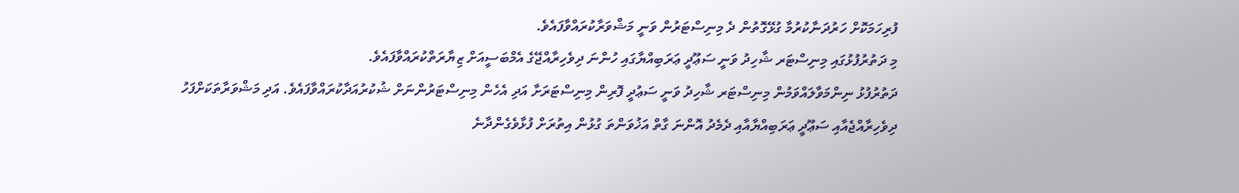ފުރިހަމަކޮށް ހަރުދަނާކުރުމާ ގުޅޭގޮތުން ދެ މިނިސްޓަރުން ވަނީ މަޝްވަރާކުރައްވާފައެވެ.
މި ދަތުރުފުޅުގައި މިނިސްޓަރ ޝާހިދު ވަނީ ސަޢޫދީ ޢަރަބިއްޔާގައި ހުންނަ ދިވެހިރާއްޖޭގެ އެމްބަސީއަށް ޒިޔާރަތްކުރައްވާފައެވެ.
ދަތުރުފުޅު ނިންމަވާލައްވަމުން މިނިސްޓަރ ޝާހިދު ވަނީ ސަޢުދީ ފޮރިން މިނިސްޓަރަށާ އަދި އެހެން މިނިސްޓަރުންނަށް ޝުކުރުއަދާކުރައްވާފައެވެ. އަދި މަޝްވަރާތަކަށްފަހު ދިވެހިރާއްޖެއާއި ސަޢޫދީ ޢަރަބިއްޔާއާއި ދެމެދު އޮންނަ ގާތް އަޚުވަންތަ ގުޅުން އިތުރަށް ފުޅާވެގެންދާނެ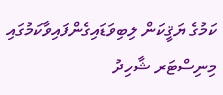ކަމުގެ ޔަޤީކަން ލިބިވަޑައިގެންފައިވާކަމުގައި މިނިސްޓަރ ޝާހިދު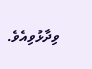ވިދާޅުވިއެވެ.